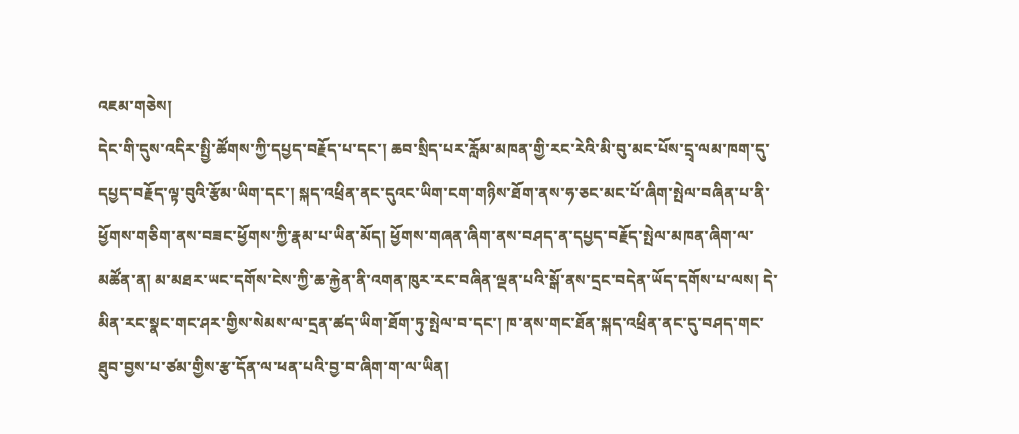འཇམ་གཅེས།
དེང་གི་དུས་འདིར་སྤྱི་ཚོགས་ཀྱི་དཔྱད་བརྗོད་པ་དང་། ཆབ་སྲིད་པར་རློམ་མཁན་གྱི་རང་རེའི་མི་བུ་མང་པོས་དྲྭ་ལམ་ཁག་དུ་དཔྱད་བརྗོད་ལྟ་བུའི་རྩོམ་ཡིག་དང་། སྐད་འཕྲིན་ནང་དུའང་ཡིག་ངག་གཉིས་ཐོག་ནས་ཧ་ཅང་མང་པོ་ཞིག་སྤེལ་བཞིན་པ་ནི་ཕྱོགས་གཅིག་ནས་བཟང་ཕྱོགས་ཀྱི་རྣམ་པ་ཡིན་མོད། ཕྱོགས་གཞན་ཞིག་ནས་བཤད་ན་དཔྱད་བརྗོད་སྤེལ་མཁན་ཞིག་ལ་མཚོན་ན། མ་མཐར་ཡང་དགོས་ངེས་ཀྱི་ཆ་རྐྱེན་ནི་འགན་ཁུར་རང་བཞིན་ལྡན་པའི་སྒོ་ནས་དྲང་བདེན་ཡོད་དགོས་པ་ལས། དེ་མིན་རང་སྣང་གང་ཤར་གྱིས་སེམས་ལ་དྲན་ཚད་ཡིག་ཐོག་ཏུ་སྤེལ་བ་དང་། ཁ་ནས་གང་ཐོན་སྐད་འཕྲིན་ནང་དུ་བཤད་གང་ཐུབ་བྱས་པ་ཙམ་གྱིས་རྩ་དོན་ལ་ཕན་པའི་བྱ་བ་ཞིག་ག་ལ་ཡིན།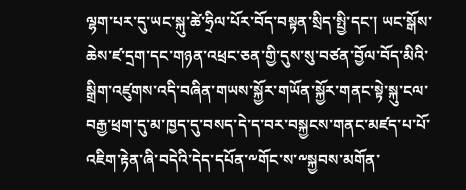ལྷག་པར་དུ་ཡང་སྐུ་ཚེ་ཧྲིལ་པོར་བོད་བསྟན་སྲིད་སྤྱི་དང་། ཡང་སྒོས་ཆེས་ཛ་དྲག་དང་གཉན་འཕྲང་ཅན་གྱི་དུས་སུ་བཙན་བྱོལ་བོད་མིའི་སྒྲིག་འཛུགས་འདི་བཞིན་གཡས་སྐྱོར་གཡོན་སྐྱོར་གནང་སྟེ་སྐུ་ངལ་བརྒྱ་ཕྲག་དུ་མ་ཁྱད་དུ་བསད་དེ་ད་བར་བསྐྱངས་གནང་མཛད་པ་པོ་འཇིག་རྟེན་ཞི་བདེའི་དེད་དཔོན་༸གོང་ས་༸སྐྱབས་མགོན་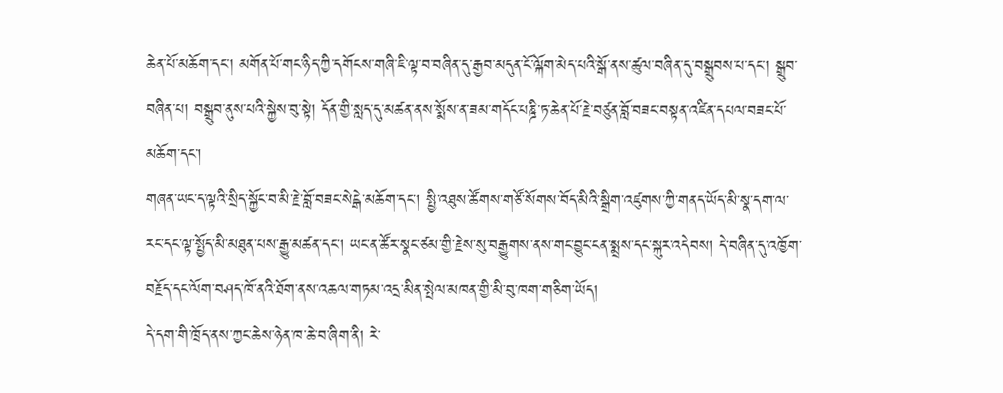ཆེན་པོ་མཆོག་དང་། མགོན་པོ་གང་ཉིད་ཀྱི་དགོངས་གཞི་ཇི་ལྟ་བ་བཞིན་དུ་རྒྱབ་མདུན་ངོ་ལྐོག་མེད་པའི་སྒོ་ནས་ཚུལ་བཞིན་དུ་བསྒྲུབས་པ་དང་། སྒྲུབ་བཞིན་པ། བསྒྲུབ་ནུས་པའི་སྐྱེས་བུ་སྟེ། དོན་གྱི་སླད་དུ་མཚན་ནས་སྨོས་ན་ཟམ་གདོང་པཎྜི་ཏ་ཆེན་པོ་རྗེ་བཙུན་བློ་བཟང་བསྟན་འཛིན་དཔལ་བཟང་པོ་མཆོག་དང་།
གཞན་ཡང་ད་ལྟའི་སྲིད་སྐྱོང་བ་མི་རྗེ་བློ་བཟང་སེངྒེ་མཆོག་དང་། སྤྱི་འཐུས་ཚོགས་གཙོ་སོགས་བོད་མིའི་སྒྲིག་འཛུགས་ཀྱི་གནད་ཡོད་མི་སྣ་དག་ལ་རང་དང་ལྟ་སྤྱོད་མི་མཐུན་པས་རྒྱུ་མཚན་དང་། ཡང་ན་ཚོར་སྣང་ཙམ་གྱི་རྗེས་སུ་བརྒྱུགས་ནས་གང་བྱུང་ངན་སྨྲས་དང་སྐུར་འདེབས། དེ་བཞིན་དུ་འཁྱོག་བརྗོད་དང་ལོག་བཤད་ཁོ་ནའི་ཐོག་ནས་འཆལ་གཏམ་འདྲ་མིན་སྤེལ་མཁན་གྱི་མི་བུ་ཁག་གཅིག་ཡོད།
དེ་དག་གི་ཁྲོད་ནས་ཀྱང་ཆེས་ཉེན་ཁ་ཆེ་བ་ཞིག་ནི། རེ་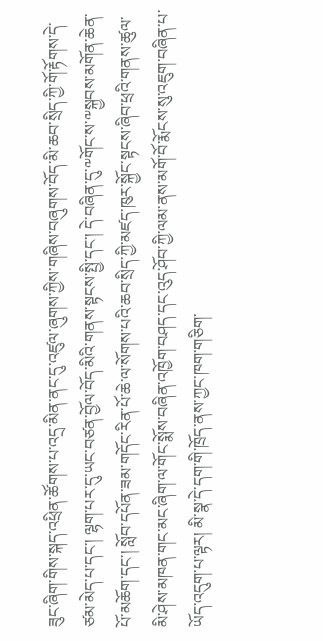ཟུང་ཞིག་གིས་སྐད་འཕྲིན་ཚོགས་པ་འདྲ་མིན་ནང་དུ་འཛུལ་ཞུགས་ཀྱིས་གཞིས་བཞུགས་བོད་མི་ཆབ་སྲིད་ཀྱི་གོ་རྟོགས་དེ་ཙམ་མེད་པ་དང་། ལྷག་པར་དུ་ཡང་བཙན་བྱོལ་བོད་མིའི་གནས་སྟངས་སྤྱི་དང་། དེ་བཞིན་དུ་༸གོང་ས་༸སྐྱབས་མགོན་ཆེན་པོ་མཆོག་དང་། སློབ་དཔོན་ཟམ་གདོང་རིན་པོ་ཆེ་ལ་སོགས་པའི་ཆབ་སྲིད་ཀྱི་མཛད་ཁུར་སྐྱོང་སྟངས་ཞིབ་ཕྲའི་གནས་ཚུལ་མི་ཤེས་མཁན་གང་མང་ཞིག་ལ་གོང་སྨོས་བཞིན་འཁྱོག་བཤད་དང་འུད་ཤོབ་ཀྱི་ལམ་ནས་མགོ་བོ་རྨོངས་སུ་འཇུག་བཞིན་པ་ཡོད་འདུག་པ་ལྟར། མི་སྣ་དེ་དག་གི་ཁྲོད་ནས་ཀྱང་ཁག་གཅིག་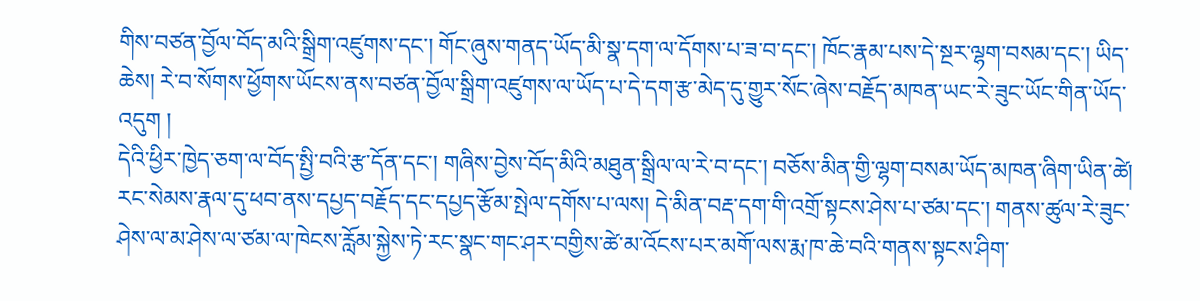གིས་བཙན་བྱོལ་བོད་མའི་སྒྲིག་འཛུགས་དང་། གོང་ཞུས་གནད་ཡོད་མི་སྣ་དག་ལ་དོགས་པ་ཟ་བ་དང་། ཁོང་རྣམ་པས་དེ་སྔར་ལྷག་བསམ་དང་། ཡིད་ཆེས། རེ་བ་སོགས་ཕྱོགས་ཡོངས་ནས་བཙན་བྱོལ་སྒྲིག་འཛུགས་ལ་ཡོད་པ་དེ་དག་རྩ་མེད་དུ་གྱུར་སོང་ཞེས་བརྗོད་མཁན་ཡང་རེ་ཟུང་ཡོང་གིན་ཡོད་འདུག །
དེའི་ཕྱིར་ཁྱེད་ཅག་ལ་བོད་སྤྱི་བའི་རྩ་དོན་དང་། གཞིས་བྱེས་བོད་མིའི་མཐུན་སྒྲིལ་ལ་རེ་བ་དང་། བཅོས་མིན་གྱི་ལྷག་བསམ་ཡོད་མཁན་ཞིག་ཡིན་ཚེ། རང་སེམས་རྣལ་དུ་ཕབ་ནས་དཔྱད་བརྗོད་དང་དཔྱད་རྩོམ་སྤེལ་དགོས་པ་ལས། དེ་མིན་བརྡ་དག་གི་འགྲོ་སྟངས་ཤེས་པ་ཙམ་དང་། གནས་ཚུལ་རེ་ཟུང་ཤེས་ལ་མ་ཤེས་ལ་ཙམ་ལ་ཁེངས་རློམ་སྐྱེས་ཏེ་རང་སྣང་གང་ཤར་བགྱིས་ཚེ་མ་འོངས་པར་མགོ་ལས་རྨ་ཁ་ཆེ་བའི་གནས་སྟངས་ཤིག་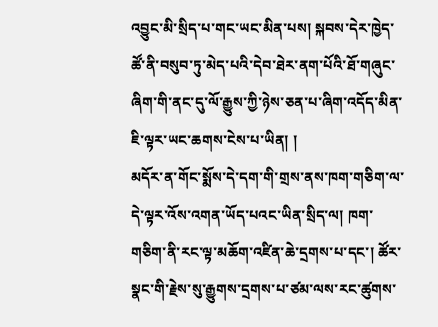འབྱུང་མི་སྲིད་པ་གང་ཡང་མིན་པས། སྐབས་དེར་ཁྱེད་ཚོ་ནི་བསུབ་ཏུ་མེད་པའི་དེབ་ཐེར་ནག་པོའི་ཐོ་གཞུང་ཞིག་གི་ནང་དུ་ལོ་རྒྱུས་ཀྱི་ཉེས་ཅན་པ་ཞིག་འདོད་མིན་ཇི་ལྟར་ཡང་ཆགས་ངེས་པ་ཡིན། །
མདོར་ན་གོང་སྨོས་དེ་དག་གི་གྲས་ནས་ཁག་གཅིག་ལ་དེ་ལྟར་འོས་འགན་ཡོད་པའང་ཡིན་སྲིད་ལ། ཁག་གཅིག་ནི་རང་ལྟ་མཆོག་འཛིན་ཆེ་དྲགས་པ་དང་། ཚོར་སྣང་གི་རྗེས་སུ་རྒྱུགས་དྲགས་པ་ཙམ་ལས་རང་ཚུགས་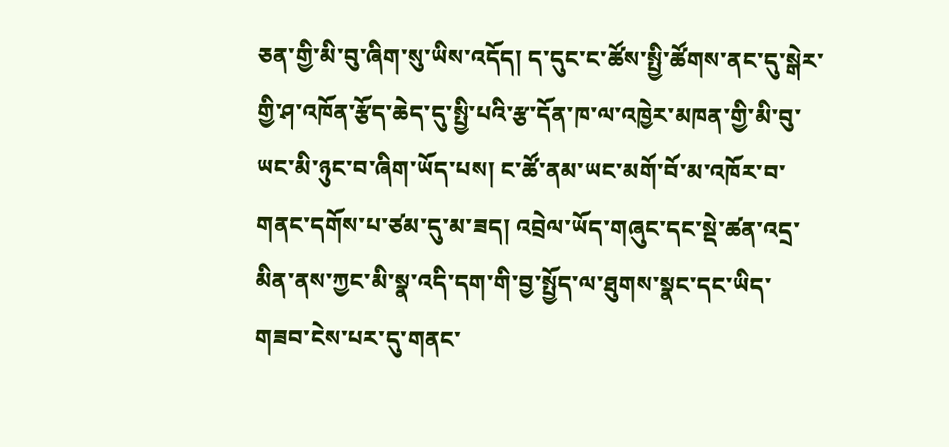ཅན་གྱི་མི་བུ་ཞིག་སུ་ཡིས་འདོད། ད་དུང་ང་ཚོས་སྤྱི་ཚོགས་ནང་དུ་སྒེར་གྱི་ཤ་འཁོན་རྩོད་ཆེད་དུ་སྤྱི་པའི་རྩ་དོན་ཁ་ལ་འཁྱེར་མཁན་གྱི་མི་བུ་ཡང་མི་ཉུང་བ་ཞིག་ཡོད་པས། ང་ཚོ་ནམ་ཡང་མགོ་བོ་མ་འཁོར་བ་གནང་དགོས་པ་ཙམ་དུ་མ་ཟད། འབྲེལ་ཡོད་གཞུང་དང་སྡེ་ཚན་འདྲ་མིན་ནས་ཀྱང་མི་སྣ་འདི་དག་གི་བྱ་སྤྱོད་ལ་ཐུགས་སྣང་དང་ཡིད་གཟབ་ངེས་པར་དུ་གནང་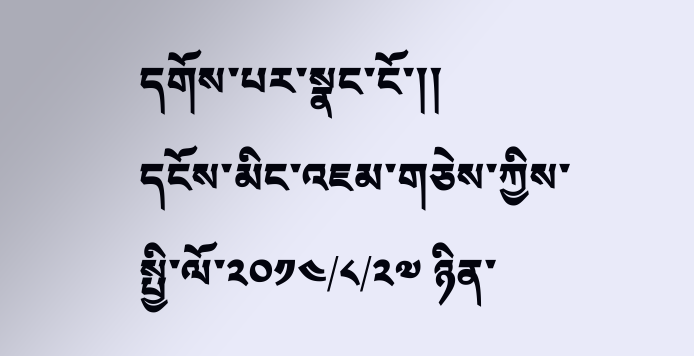དགོས་པར་སྣང་ངོ་།།
དངོས་མིང་འཇམ་གཅེས་ཀྱིས་སྤྱི་ལོ་༢༠༡༤/༨/༢༧ ཉིན་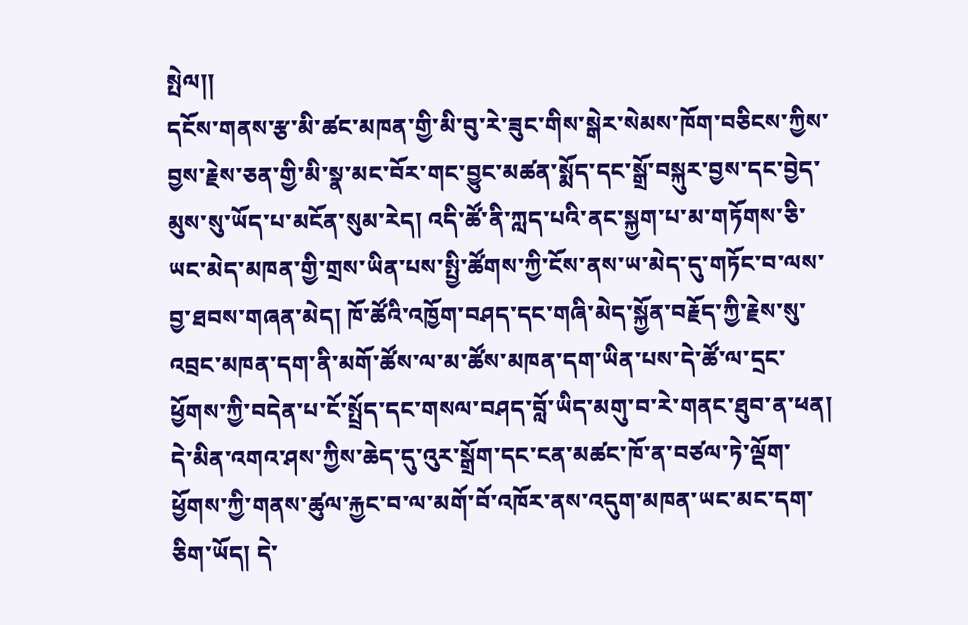སྤེལ།།
དངོས་གནས་རྩ་མི་ཚང་མཁན་གྱི་མི་བུ་རེ་ཟུང་གིས་སྒེར་སེམས་ཁོག་བཅིངས་ཀྱིས་བྱས་རྗེས་ཅན་གྱི་མི་སྣ་མང་བོར་གང་བྱུང་མཚན་སྨོད་དང་སྒྲོ་བསྐུར་བྱས་དང་བྱེད་མུས་སུ་ཡོད་པ་མངོན་སུམ་རེད། འདི་ཚོ་ནི་ཀླད་པའི་ནང་སྐྱག་པ་མ་གཏོགས་ཅི་ཡང་མེད་མཁན་གྱི་གྲས་ཡིན་པས་སྤྱི་ཚོགས་ཀྱི་ངོས་ནས་ཡ་མེད་དུ་གཏོང་བ་ལས་བྱ་ཐབས་གཞན་མེད། ཁོ་ཚོའི་འཁྱོག་བཤད་དང་གཞི་མེད་སྐྱོན་བརྗོད་ཀྱི་རྗེས་སུ་འབྲང་མཁན་དག་ནི་མགོ་ཚོས་ལ་མ་ཚོས་མཁན་དག་ཡིན་པས་དེ་ཚོ་ལ་དྲང་ཕྱོགས་ཀྱི་བདེན་པ་ངོ་སྤྲོད་དང་གསལ་བཤད་བློ་ཡིད་མགུ་བ་རེ་གནང་ཐུབ་ན་ཕན། དེ་མིན་འགའ་ཤས་ཀྱིས་ཆེད་དུ་འུར་སྒྲོག་དང་ངན་མཚང་ཁོ་ན་བཙལ་ཏེ་ལྡོག་ཕྱོགས་ཀྱི་གནས་ཚུལ་རྐྱང་བ་ལ་མགོ་བོ་འཁོར་ནས་འདུག་མཁན་ཡང་མང་དག་ཅིག་ཡོད། དེ་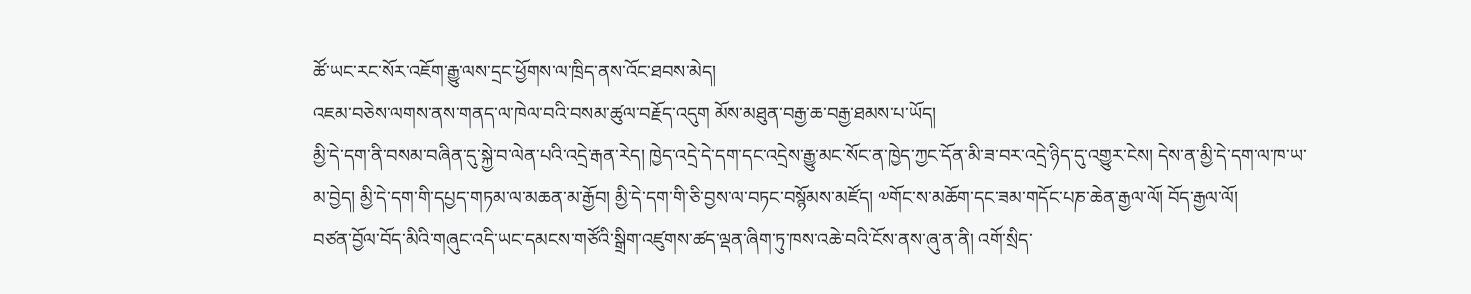ཚོ་ཡང་རང་སོར་འཇོག་རྒྱུ་ལས་དྲང་ཕྱོགས་ལ་ཁྲིད་ནས་འོང་ཐབས་མེད།
འཇམ་བཅེས་ལགས་ནས་གནད་ལ་ཁེལ་བའི་བསམ་ཚུལ་བརྗོད་འདུག མོས་མཐུན་བརྒྱ་ཆ་བརྒྱ་ཐམས་པ་ཡོད།
མྱི་དེ་དག་ནི་བསམ་བཞིན་དུ་སྐྱེ་བ་ལེན་པའི་འདྲེ་རྒན་རེད། ཁྱེད་འདྲེ་དེ་དག་དང་འདྲེས་རྒྱུ་མང་སོང་ན་ཁྱེད་ཀྱང་དོན་མི་ཟ་བར་འདྲེ་ཉིད་དུ་འགྱུར་ངེས། དེས་ན་མྱི་དེ་དག་ལ་ཁ་ཡ་མ་བྱེད། མྱི་དེ་དག་གི་དཔྱད་གཏམ་ལ་མཆན་མ་རྒྱོབ། མྱི་དེ་དག་གི་ཅི་བྱས་ལ་བཏང་བསྙོམས་མཛོད། ༧གོང་ས་མཆོག་དང་ཟམ་གདོང་པཎ་ཆེན་རྒྱལ་ལོ། བོད་རྒྱལ་ལོ།
བཙན་བྱོལ་བོད་མིའི་གཞུང་འདི་ཡང་དམངས་གཙོའི་སྒྲིག་འཛུགས་ཚད་ལྡན་ཞིག་ཏུ་ཁས་འཆེ་བའི་ངོས་ནས་ཞུ་ན་ནི། འགོ་སྲིད་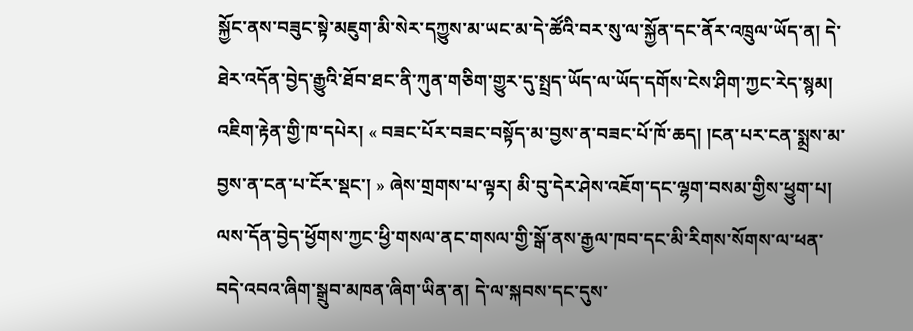སྐྱོང་ནས་བཟུང་སྟེ་མཇུག་མི་སེར་དཀྱུས་མ་ཡང་མ་དེ་ཚོའི་བར་སུ་ལ་སྐྱོན་དང་ནོར་འཁྲུལ་ཡོད་ན། དེ་ཐེར་འདོན་བྱེད་རྒྱུའི་ཐོབ་ཐང་ནི་ཀུན་གཅིག་གྱུར་དུ་སྤྲད་ཡོད་ལ་ཡོད་དགོས་ངེས་ཤིག་ཀྱང་རེད་སྙམ། འཇིག་རྟེན་གྱི་ཁ་དཔེར། « བཟང་པོར་བཟང་བསྟོད་མ་བྱས་ན་བཟང་པོ་ཁོ་ཆད། །ངན་པར་ངན་སྨྲས་མ་བྱས་ན་ངན་པ་ངོར་སྡང་། » ཞེས་གྲགས་པ་ལྟར། མི་བུ་དེར་ཤེས་འཇོག་དང་ལྷག་བསམ་གྱིས་ཕྱུག་པ། ལས་དོན་བྱེད་ཕྱོགས་ཀྱང་ཕྱི་གསལ་ནང་གསལ་གྱི་སྒོ་ནས་རྒྱལ་ཁབ་དང་མི་རིགས་སོགས་ལ་ཕན་བདེ་འབའ་ཞིག་སྒྲུབ་མཁན་ཞིག་ཡིན་ན། དེ་ལ་སྐབས་དང་དུས་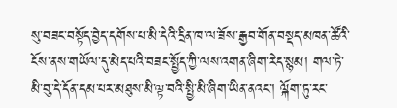སུ་བཟང་བསྟོད་བྱེད་དགོས་པ་མི་དེའི་དྲིན་ཁ་ལ་ཟོས་རྒྱབ་གོན་བསྡད་མཁན་ཚོའི་ངོས་ནས་གཡོལ་དུ་མེད་པའི་བཟང་སྤྱོད་ཀྱི་ལས་འགན་ཞིག་རེད་སྙམ། གལ་ཏེ་མི་བུ་དེ་དོན་དམ་པར་མཐུས་མི་ལྟ་བའི་སྤྱི་མི་ཞིག་ཡིན་ནའང་། ལྐོག་ཏུ་རང་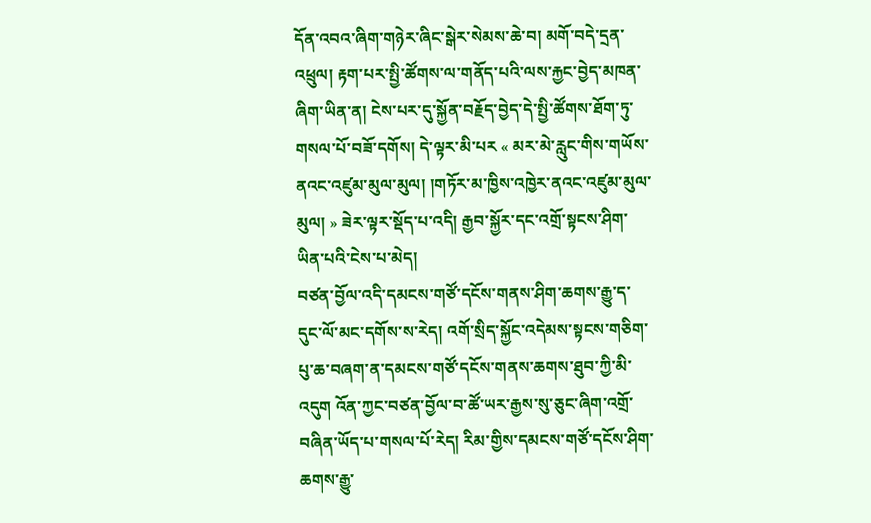དོན་འབའ་ཞིག་གཉེར་ཞིང་སྒེར་སེམས་ཆེ་བ། མགོ་བདེ་དྲན་འཕྲུལ། རྟག་པར་སྤྱི་ཚོགས་ལ་གནོད་པའི་ལས་རྐྱང་བྱེད་མཁན་ཞིག་ཡིན་ན། ངེས་པར་དུ་སྐྱོན་བརྗོད་བྱེད་དེ་སྤྱི་ཚོགས་ཐོག་ཏུ་གསལ་པོ་བཟོ་དགོས། དེ་ལྟར་མི་པར « མར་མེ་རླུང་གིས་གཡོས་ནའང་འཛུམ་མུལ་མུལ། །གཏོར་མ་ཁྱིས་འཁྱེར་ནའང་འཛུམ་མུལ་མུལ། » ཟེར་ལྟར་སྡོད་པ་འདི། རྒྱབ་སྐྱོར་དང་འགྲོ་སྟངས་ཤིག་ཡིན་པའི་ངེས་པ་མེད།
བཙན་བྱོལ་འདི་དམངས་གཙོ་དངོས་གནས་ཤིག་ཆགས་རྒྱུ་ད་དུང་ལོ་མང་དགོས་ས་རེད། འགོ་སྲིད་སྐྱོང་འདེམས་སྟངས་གཅིག་པུ་ཆ་བཞག་ན་དམངས་གཙོ་དངོས་གནས་ཆགས་ཐུབ་ཀྱི་མི་འདུག འོན་ཀྱང་བཙན་བྱོལ་བ་ཚོ་ཡར་རྒྱས་སུ་ཅུང་ཞིག་འགྲོ་བཞིན་ཡོད་པ་གསལ་པོ་རེད། རིམ་གྱིས་དམངས་གཙོ་དངོས་ཤིག་ཆགས་རྒྱུ་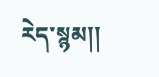རེད་སྙམ།།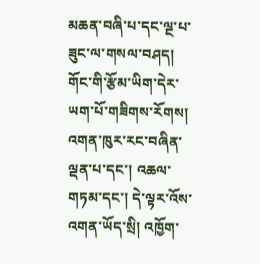མཆན་བཞི་པ་དང་ལྔ་པ་ཟུང་ལ་གསལ་བཤད། གོང་གི་རྩོམ་ཡིག་དེར་ཡག་པོ་གཟིགས་རོགས། འགན་ཁུར་རང་བཞིན་ལྡན་པ་དང་། འཆལ་གཏམ་དང་། དེ་ལྟར་འོས་འགན་ཡོད་སྲི། འཁྱོག་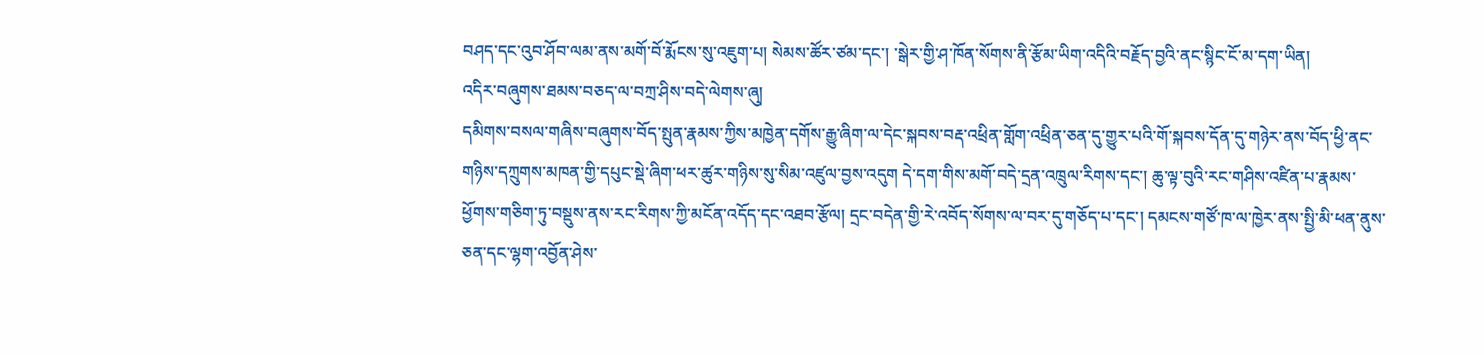བཤད་དང་འུབ་ཤོབ་ལམ་ནས་མགོ་བོ་རྨོངས་སུ་འཇུག་པ། སེམས་ཚོར་ཙམ་དང་། ་སྒེར་གྱི་ཤ་ཁོན་སོགས་ནི་རྩོམ་ཡིག་འདིའི་བརྗོད་བྱའི་ནང་སྙིང་ངོ་མ་དག་ཡིན།
འདིར་བཞུགས་ཐམས་བཅད་ལ་བཀྲ་ཤིས་བདེ་ལེགས་ཞུ།
དམིགས་བསལ་གཞིས་བཞུགས་བོད་སྤུན་རྣམས་ཀྱིས་མཁྱེན་དགོས་རྒྱུ་ཞིག་ལ་དེང་སྐབས་བརྡ་འཕྲིན་གློག་འཕྲིན་ཅན་དུ་གྱུར་པའི་གོ་སྐབས་དོན་དུ་གཉེར་ནས་བོད་ཕྱི་ནང་གཉིས་དཀྲུགས་མཁན་གྱི་དཔུང་སྡེ་ཞིག་ཕར་ཚུར་གཉིས་སུ་སིམ་འཛུལ་བྱས་འདུག དེ་དག་གིས་མགོ་བདེ་དྲན་འཁྲུལ་རིགས་དང་། ཆུ་ལྟ་བུའི་རང་གཤིས་འཛིན་པ་རྣམས་ཕྱོགས་གཅིག་ཏུ་བསྡུས་ནས་རང་རིགས་ཀྱི་མངོན་འདོད་དང་འཐབ་རྩོལ། དྲང་བདེན་གྱི་རེ་འབོད་སོགས་ལ་བར་དུ་གཅོད་པ་དང་། དམངས་གཙོ་ཁ་ལ་ཁྱེར་ནས་སྤྱི་མི་ཕན་ནུས་ཅན་དང་ལྷག་འབྱོན་ཤེས་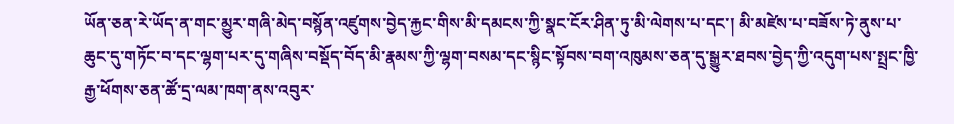ཡོན་ཅན་རེ་ཡོད་ན་གང་མྱུར་གཞི་མེད་བསྙོན་འཛུགས་བྱེད་རྐྱང་གིས་མི་དམངས་ཀྱི་སྣང་ངོར་ཤིན་ཏུ་མི་ལེགས་པ་དང་། མི་མཛེས་པ་བཟོས་ཏེ་ནུས་པ་ཆུང་དུ་གཏོང་བ་དང་ལྷག་པར་དུ་གཞིས་བསྡོད་བོད་མི་རྣམས་ཀྱི་ལྷག་བསམ་དང་སྙིང་སྟོབས་བག་འཁུམས་ཅན་དུ་སྒྱུར་ཐབས་བྱེད་ཀྱི་འདུག་པས་སྤྲང་ཁྱི་རྒྱ་ཕོགས་ཅན་ཚོ་དྲ་ལམ་ཁག་ནས་འབུར་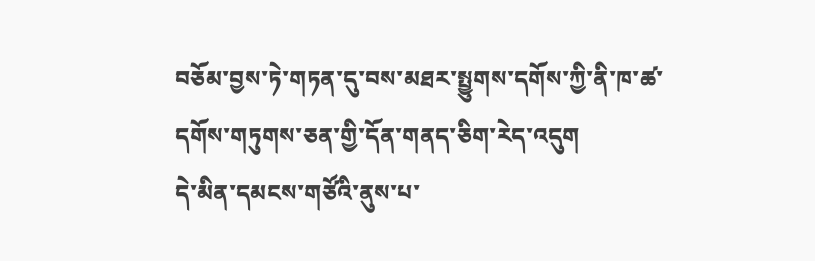བཅོམ་བྱས་ཏེ་གཏན་དུ་བས་མཐར་སྤྱུགས་དགོས་ཀྱི་ནི་ཁ་ཚ་དགོས་གཏུགས་ཅན་གྱི་དོན་གནད་ཅིག་རེད་འདུག
དེ་མིན་དམངས་གཙོའི་ནུས་པ་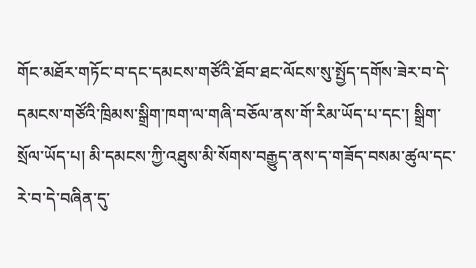གོང་མཐོར་གཏོང་བ་དང་དམངས་གཙོའི་ཐོབ་ཐང་ལོངས་སུ་སྤྱོད་དགོས་ཟེར་བ་དེ་དམངས་གཙོའི་ཁྲིམས་སྒྲིག་ཁག་ལ་གཞི་བཅོལ་ནས་གོ་རིམ་ཡོད་པ་དང་། སྒྲིག་སྲོལ་ཡོད་པ། མི་དམངས་ཀྱི་འཐུས་མི་སོགས་བརྒྱུད་ནས་ད་གཟོད་བསམ་ཚུལ་དང་རེ་བ་དེ་བཞིན་དུ་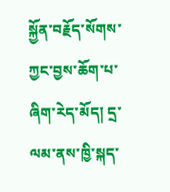སྐྱོན་བརྗོད་སོགས་ཀྱང་བྱས་ཆོག་པ་ཞིག་རེད་མོད། དྲ་ལམ་ནས་ཁྱི་སྐད་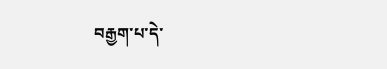བརྒྱག་པ་དེ་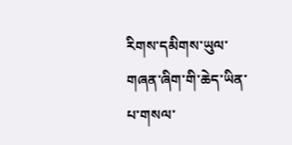རིགས་དམིགས་ཡུལ་གཞན་ཞིག་གི་ཆེད་ཡིན་པ་གསལ་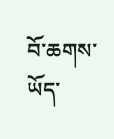བོ་ཆགས་ཡོད་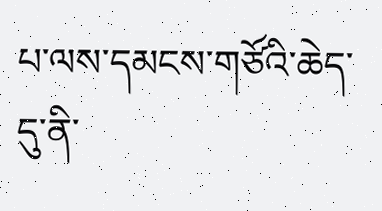པ་ལས་དམངས་གཙོའི་ཆེད་དུ་ནི་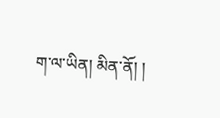ག་ལ་ཡིན། མིན་ནོ། །